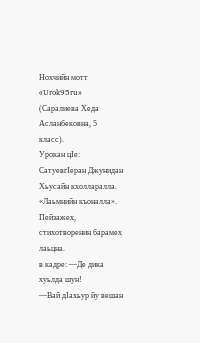Нохчийн мотт «Urok95ru» (Саралиева Хеда Асланбековна, 5 класс).
Урокан цIе: СатуевгIеран Джунидан Хьусайн кхолларалла. «Лаьмнийн къоналла». Пейзажех, стихотворенин барамех лаьцна.
в кадре: —Де дика хуьлда шун!
—Вай дIахьур йу вешан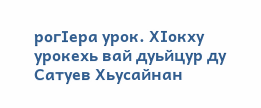рогIера урок. ХIокху урокехь вай дуьйцур ду Сатуев Хьусайнан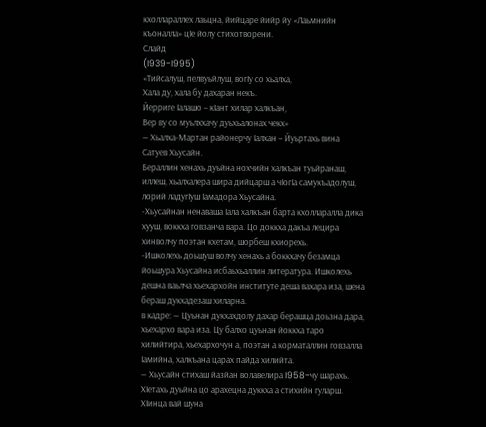кхоллараллех лаьцна, йийцаре йийр йу «Лаьмнийн къоналла» цIе йолу стихотворени.
Слайд
(I939-I995)
«Тийсалуш, пелвуьйлуш, вогIу со хьалха,
Хала ду, хала бу дахаран некъ.
Йерриге Iалашо – кIант хилар халкъан,
Вер ву со муьлххачу дуьхьалонах чекх»
— Хьалха-Мартан районерчу Iалхан – Йуьртахь вина Сатуев Хьусайн.
Бераллин хенахь дуьйна нохчийн халкъан туьйранаш, иллеш, хьалхалера шира дийцарш а чIогIа самукъадолуш, лорий ладугIуш Iамадора Хьусайна.
-Хьусайнан ненаваша Iала халкъан барта кхолларалла дика хууш, воккха говзанча вара. Цо доккха дакъа лецира хинволчу поэтан кхетам, шорбеш кхиорехь.
-Ишколехь доьшуш волчу хенахь а боккхачу безамца йоьшура Хьусайна исбаьхьаллин литература. Ишколехь дешна ваьлча хьехархойн институте деша вахара иза, шена бераш дукхадезаш хиларна.
в кадре: — Цуьнан дукхахдолу дахар берашца доьзна дара, хьехархо вара иза. Цу балхо цуьнан йоккха таро хилийтира, хьехархочун а, поэтан а корматаллин говзалла Iамийна, халкъана царах пайда хилийта.
— Хьусайн стихаш йазйан волавелира I958-чу шарахь. ХIетахь дуьйна цо арахецна дуккха а стихийн гуларш.
ХIинца вай шуна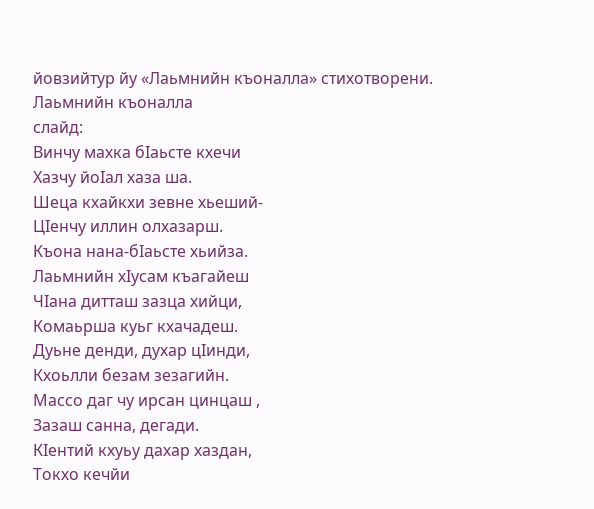йовзийтур йу «Лаьмнийн къоналла» стихотворени.
Лаьмнийн къоналла
слайд:
Винчу махка бIаьсте кхечи
Хазчу йоIал хаза ша.
Шеца кхайкхи зевне хьеший-
ЦIенчу иллин олхазарш.
Къона нана-бIаьсте хьийза.
Лаьмнийн хIусам къагайеш
ЧIана дитташ зазца хийци,
Комаьрша куьг кхачадеш.
Дуьне денди, духар цIинди,
Кхоьлли безам зезагийн.
Массо даг чу ирсан цинцаш ,
Зазаш санна, дегади.
КIентий кхуьу дахар хаздан,
Токхо кечйи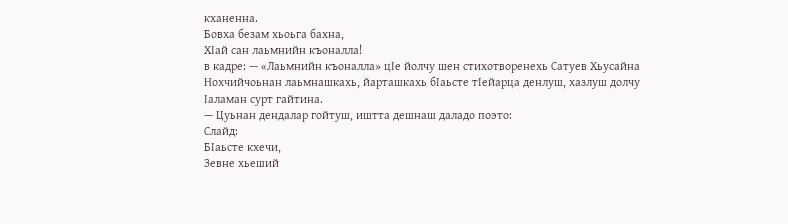кханенна.
Бовха безам хьоьга бахна,
ХIай сан лаьмнийн къоналла!
в кадре: — «Лаьмнийн къоналла» цIе йолчу шен стихотворенехь Сатуев Хьусайна Нохчийчоьнан лаьмнашкахь, йарташкахь бIаьсте тIейарца денлуш, хазлуш долчу Iаламан сурт гайтина.
— Цуьнан дендалар гойтуш, иштта дешнаш даладо поэто:
Слайд:
БIаьсте кхечи,
Зевне хьеший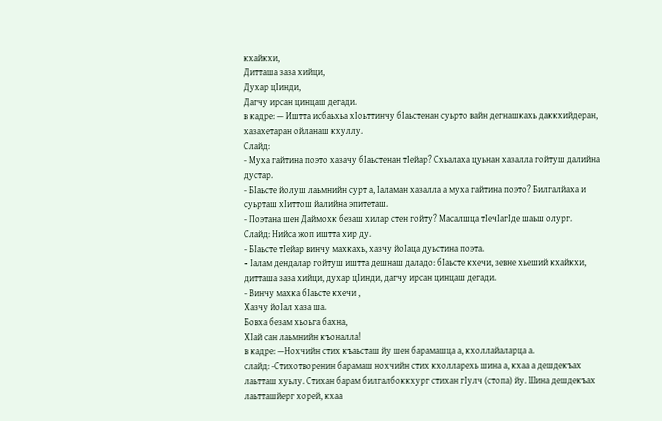кхайкхи,
Дитташа заза хийци,
Духар цIинди,
Дагчу ирсан цинцаш дегади.
в кадре: — Иштта исбаьхьа хIоьттинчу бIаьстенан суьрто вайн дегнашкахь даккхийдеран, хазахетаран ойланаш кхуллу.
Слайд:
- Муха гайтина поэто хазачу бIаьстенан тIейар? Схьалаха цуьнан хазалла гойтуш далийна дустар.
- БIаьсте йолуш лаьмнийн сурт а, Iаламан хазалла а муха гайтина поэто? Билгалйаха и суьрташ хIиттош йалийна эпитеташ.
- Поэтана шен Даймохк безаш хилар стен гойту? Масалшца тIечIагIде шаьш олург.
Слайд: Нийса жоп иштта хир ду.
- БIаьсте тIейар винчу махкахь, хазчу йоIаца дуьстина поэта.
- Iалам дендалар гойтуш иштта дешнаш даладо: бIаьсте кхечи, зевне хьеший кхайкхи, дитташа заза хийци, духар цIинди, дагчу ирсан цинцаш дегади.
- Винчу махка бIаьсте кхечи ,
Хазчу йоIал хаза ша.
Бовха безам хьоьга бахна,
ХIай сан лаьмнийн къоналла!
в кадре: —Нохчийн стих къаьсташ йу шен барамашца а, кхоллайаларца а.
слайд: -Стихотворенин барамаш нохчийн стих кхолларехь шина а, кхаа а дешдекъах лаьтташ хуьлу. Стихан барам билгалбоккхург стихан гIулч (стопа) йу. Шина дешдекъах лаьтташйерг хорей, кхаа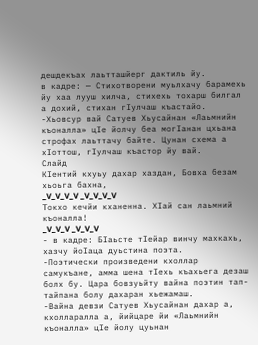дешдекъах лаьтташйерг дактиль йу.
в кадре: — Стихотворени муьлхачу барамехь йу хаа лууш хилча, стихехь тохарш билгал а дохий, стихан гIулчаш къастайо.
-Хьовсур вай Сатуев Хьусайнан «Лаьмнийн къоналла» цIе йолчу беа могIанан цхьана строфах лаьттачу байте. Цунан схема а хIоттош, гIулчаш къастор йу вай.
Слайд
КIентий кхуьу дахар хаздан, Бовха безам хьоьга бахна,
_V_V_V_V _V_V_V_V
Токхо кечйи кханенна. ХIай сан лаьмний къоналла!
_V_V_V _V_V_V
- в кадре: БIаьсте тIейар винчу махкахь, хазчу йоIаца дуьстина поэта.
-Поэтически произведени кхоллар самукъане, амма шена тIехь къахьега дезаш болх бу. Цара бовзуьйту вайна поэтин тап-тайпана болу дахаран хьежамаш.
-Вайна девзи Сатуев Хьусайнан дахар а, кхолларалла а, йийцаре йи «Лаьмнийн къоналла» цIе йолу цуьнан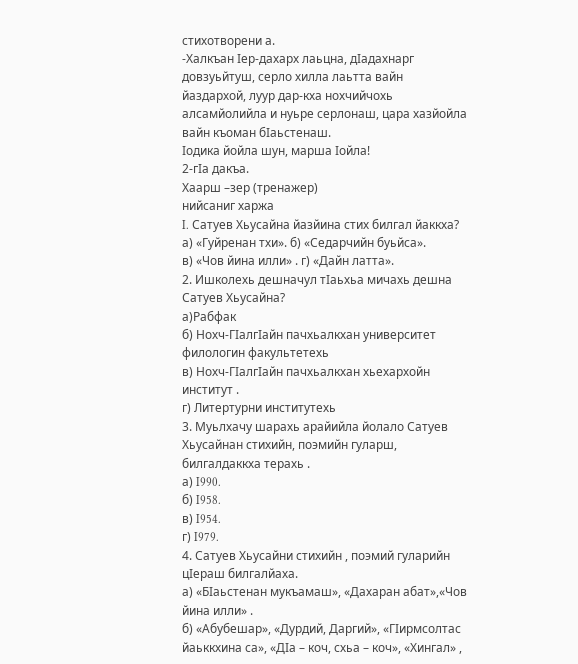стихотворени а.
-Халкъан Iер-дахарх лаьцна, дIадахнарг довзуьйтуш, серло хилла лаьтта вайн йаздархой, луур дар-кха нохчийчохь алсамйолийла и нуьре серлонаш, цара хазйойла вайн къоман бIаьстенаш.
Iодика йойла шун, марша Iойла!
2-гIа дакъа.
Хаарш –зер (тренажер)
нийсаниг харжа
I. Сатуев Хьусайна йазйина стих билгал йаккха?
а) «Гуйренан тхи». б) «Седарчийн буьйса».
в) «Чов йина илли» . г) «Дайн латта».
2. Ишколехь дешначул тIаьхьа мичахь дешна Сатуев Хьусайна?
а)Рабфак
б) Нохч-ГIалгIайн пачхьалкхан университет филологин факультетехь
в) Нохч-ГIалгIайн пачхьалкхан хьехархойн институт .
г) Литертурни институтехь
3. Муьлхачу шарахь арайийла йолало Сатуев Хьусайнан стихийн, поэмийн гуларш, билгалдаккха терахь .
а) I990.
б) I958.
в) I954.
г) I979.
4. Сатуев Хьусайни стихийн , поэмий гуларийн цIераш билгалйаха.
а) «БIаьстенан мукъамаш», «Дахаран абат»,«Чов йина илли» .
б) «Абубешар», «Дурдий, Даргий», «ГIирмсолтас йаьккхина са», «ДIа – коч, схьа – коч», «Хингал» ,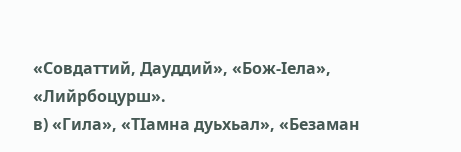«Совдаттий, Дауддий», «Бож-Iела», «Лийрбоцурш».
в) «Гила», «ТIамна дуьхьал», «Безаман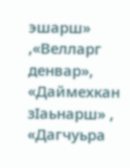эшарш» ,«Велларг денвар», «Даймехкан зIаьнарш» , «Дагчуьра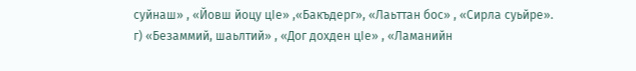суйнаш» , «Йовш йоцу цIе» ,«Бакъдерг», «Лаьттан бос» , «Сирла суьйре».
г) «Безаммий, шаьлтий» , «Дог дохден цIе» , «Ламанийн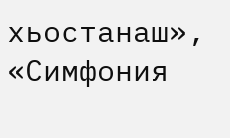хьостанаш», «Симфония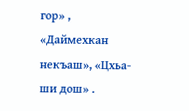гор» , «Даймехкан некъаш», «Цхьа-ши дош» .